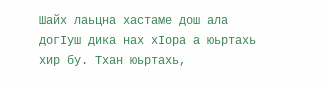Шайх лаьцна хастаме дош ала догIуш дика нах хIора а юьртахь хир бу. Тхан юьртахь,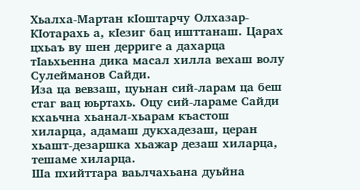Хьалха-Мартан кIоштарчу Олхазар-КIотарахь а, кIезиг бац ишттанаш. Царах цхьаъ ву шен дерриге а дахарца тIаьхьенна дика масал хилла вехаш волу Сулейманов Сайди.
Иза ца вевзаш, цуьнан сий-ларам ца беш стаг вац юьртахь. Оцу сий-лараме Сайди кхаьчна хьанал-хьарам къастош хиларца, адамаш дукхадезаш, церан хьашт-дезаршка хьажар дезаш хиларца, тешаме хиларца.
Ша пхийттара ваьлчахьана дуьйна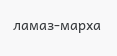ламаз-марха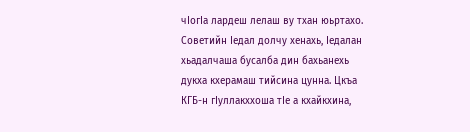чIогIа лардеш лелаш ву тхан юьртахо. Советийн Iедал долчу хенахь, Iедалан хьадалчаша бусалба дин бахьанехь дукха кхерамаш тийсина цунна. Цкъа КГБ-н гIуллакххоша тIе а кхайкхина,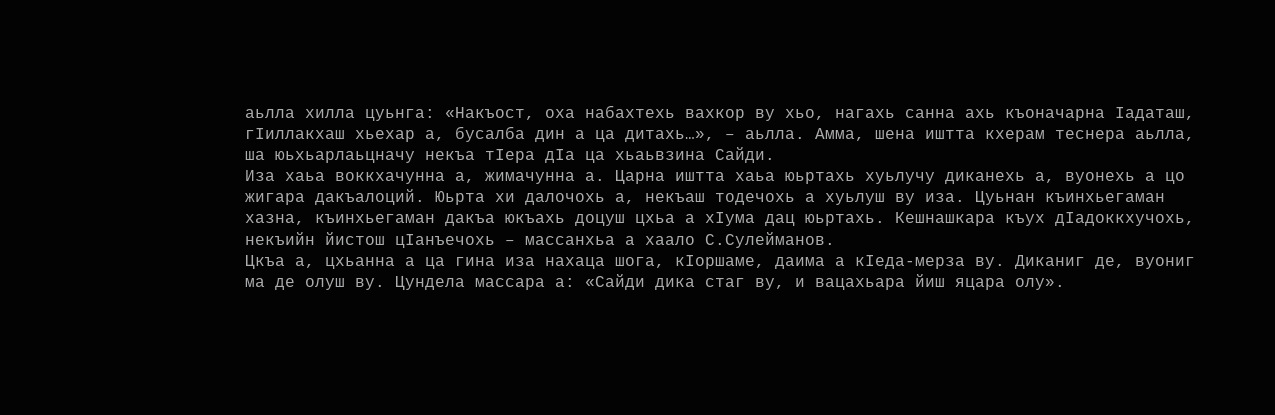аьлла хилла цуьнга: «Накъост, оха набахтехь вахкор ву хьо, нагахь санна ахь къоначарна Iадаташ, гIиллакхаш хьехар а, бусалба дин а ца дитахь…», – аьлла. Амма, шена иштта кхерам теснера аьлла, ша юьхьарлаьцначу некъа тIера дIа ца хьаьвзина Сайди.
Иза хаьа воккхачунна а, жимачунна а. Царна иштта хаьа юьртахь хуьлучу диканехь а, вуонехь а цо жигара дакъалоций. Юьрта хи далочохь а, некъаш тодечохь а хуьлуш ву иза. Цуьнан къинхьегаман хазна, къинхьегаман дакъа юкъахь доцуш цхьа а хIума дац юьртахь. Кешнашкара къух дIадоккхучохь, некъийн йистош цIанъечохь – массанхьа а хаало С.Сулейманов.
Цкъа а, цхьанна а ца гина иза нахаца шога, кIоршаме, даима а кIеда-мерза ву. Диканиг де, вуониг ма де олуш ву. Цундела массара а: «Сайди дика стаг ву, и вацахьара йиш яцара олу».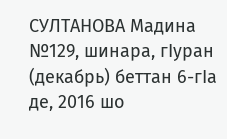СУЛТАНОВА Мадина
№129, шинара, гIуран (декабрь) беттан 6-гIа де, 2016 шо